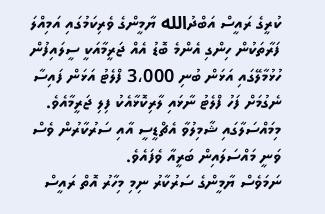ކުރީގެ ރައީސް އަބްދުالله ޔާމީންގެ ވެރިކަމުގައި އަމިއްލަ ފަރާތަކުން ހިންގި އެންމެ ބޮޑު އެއް ޖަރީމާއަކީ ސީލައިފުން ހުޅުމާލޭގައި އަޅަން ބުނި 3،000 ފްލެޓު އަޅަން ފައިސާ ނެގުމަށް ފަހު ފްލެޓު ނާޅައި ލާރިކޮޅާއެކު ފިލި ޖަރީމާއެވެ. މިމައްސަލާގައި ޝާމިލުވާ އެޗްޑީސީ އާއި ސަރުކާރުން ވެސް ވަނީ މައްސަލައިން ބަރީއާ ވެފައެވެ.
ނަމަވެސް ޔާމީންގެ ސަރުކާރު ނިމި މިހާރު އޮތް ރައީސް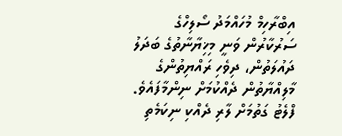އިބްރާހިމް މުހައްމަދު ސޯލިހްގެ ސަރުކާރުން ވަނީ މިޚިޔާނާތުގެ ބަދަލު ދައުލަތުން، ދިވެހި ރައްޔިތުންގެ މާލިއްޔާތުން ދެއްކުމަށް ނިންމާފައެވެ. ފްލެޓު ގަތުމަށް ލާރި ދެއްކި ނިކަމެތި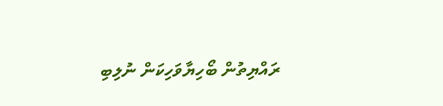ރައްޔިތުން ބޯހިޔާވަހިކަން ނުލިބި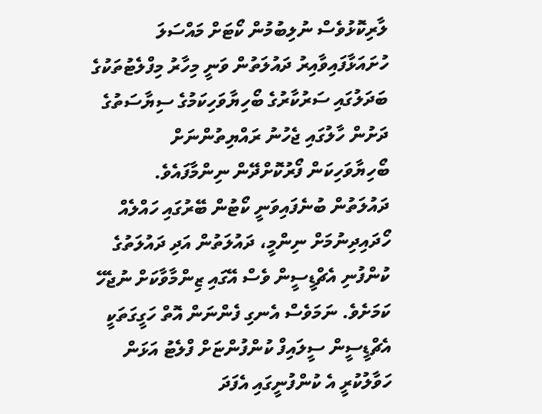ލާރިކޮޅުވެސް ނުލިބުމުން ކޯޓަށް މައްސަލަ ހުށައަޅާފައިވާއިރު ދައުލަތުން ވަނީ މިހާރު މިފްލެޓުތަކުގެ ބަދަލުގައި ސަރުކާރުގެ ބޯހިޔާވަހިކަމުގެ ސިޔާސަތުގެ ދަށުން ހާލުގައި ޖެހުނު ރައްޔިތުންނަށް ބޯހިޔާވަހިކަން ފޯރުކޮށްދޭން ނިންމާފައެވެ.
ދައުލަތުން ބުނެފައިވަނީ ކޯޓުން ބޭރުގައި ހައްލެއް ހޯދައިދިނުމަށް ނިންމީ، ދައުލަތުން އަދި ދައުލަތުގެ ކުންފުނި އެޗްޑީސީން ވެސް އޭގައި ޒިންމާވާކަށް ނުޖެހޭ ކަމަށެވެ. ނަމަވެސް އެނގި ފެންނަން އޮތް ހަގީގަތަކީ އެޗްޑީސީން ސީލައިފް ކުންފުންޏަށް ފްލެޓު އަޅަން ހަވާލުކުރީ އެ ކުންފުނީގައި އެފަދަ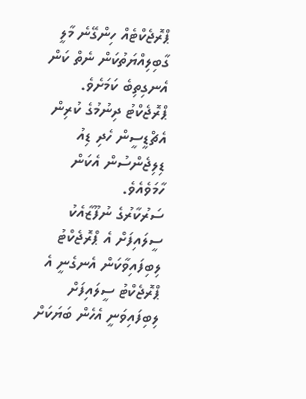ޕްރޮޖެކްޓެއް ހިންގޭނެ މާލީ ގާބިލިއްޔަތުކަން ނެތް ކަން އެނގިތިބެ ކަމަށެވެ. ޕްރޮޖެކްޓު ދިނުމުގެ ކުރިން އެޗްޑީސީން ހެދި ޑިއު ޑިލިޖެންސުން އެކަން ހާމަވެއެވެ.
ސަރުކާރުގެ ނުފޫޒާއެކު ސީލައިފަށް އެ ޕްރޮޖެކްޓު ލިބިފައިވާކަން އެނގެނީ އެ ޕްރޮޖެކްޓު ސީލައިފަށް ލިބިފައިވަނީ އެހެން ބަޔަކަށް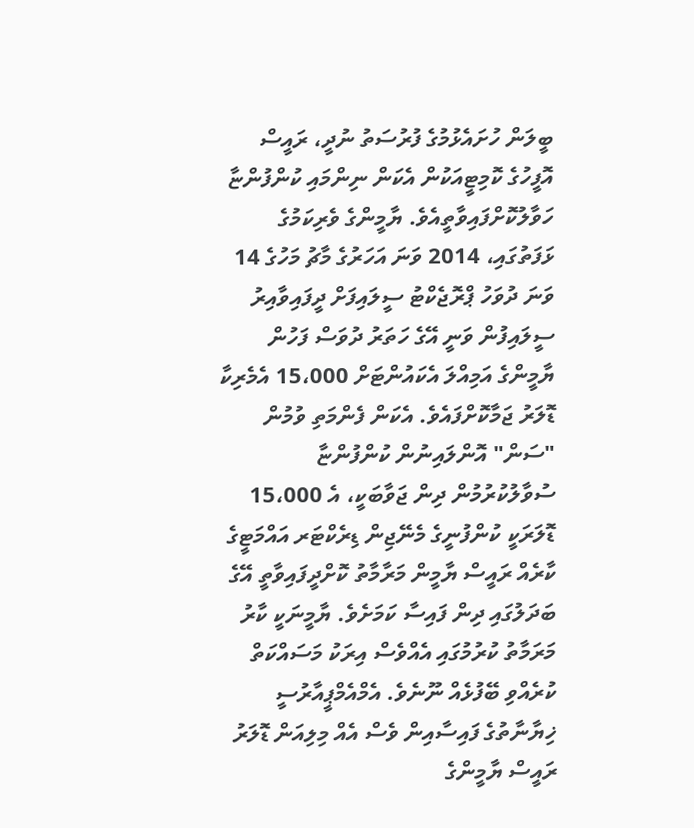ބީލަން ހުށައެޅުމުގެ ފުރުސަތު ނުދީ، ރައީސް އޮފީހުގެ ކޮމިޓީއަކުން އެކަން ނިންމައި ކުންފުންޏާ ހަވާލުކޮށްފައިވާތީއެވެ. ޔާމީންގެ ވެރިކަމުގެ ޅަފަތުގައި، 2014 ވަނަ އަހަރުގެ މާޗު މަހުގެ 14 ވަނަ ދުވަހު ޕްރޮޖެކްޓު ސީލައިފަށް ދީފައިވާއިރު ސީލައިފުން ވަނީ އޭގެ ހަތަރު ދުވަސް ފަހުން ޔާމީންގެ އަމިއްލަ އެކައުންޓަށް 15،000 އެމެރިކާ ޑޮލަރު ޖަމާކޮށްފައެވެ. އެކަން ފެންމަތި ވުމުން "ސަން" އޮންލައިނުން ކުންފުންޏާ ސުވާލުކުރުމުން ދިން ޖަވާބަކީ، އެ 15،000 ޑޮލަރަކީ ކުންފުނީގެ މެނޭޖިން ޑިރެކްޓަރ އައްމަޓީގެ ކާރެއް ރައީސް ޔާމީން މަރާމާތު ކޮށްދީފައިވާތީ އޭގެ ބަދަލުގައި ދިން ފައިސާ ކަމަށެވެ. ޔާމީނަކީ ކާރު މަރަމާތު ކުރުމުގައި އެއްވެސް އިރަކު މަސައްކަތް ކުރެއްވި ބޭފުޅެއް ނޫނެވެ. އެމްއެމްޕީއާރުސީ ޚިޔާނާތުގެ ފައިސާއިން ވެސް އެއް މިލިއަން ޑޮލަރު ރައީސް ޔާމީންގެ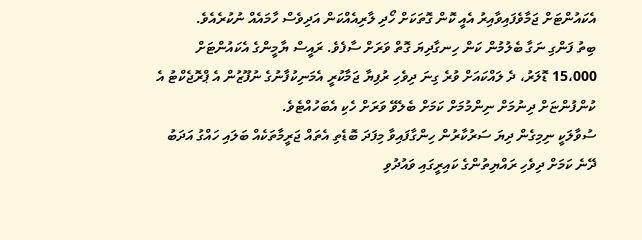އެކައުންޓަށް ޖަމާވެފައިވާއިރު އެއީ ކޮން ގޮތަކަށް ހޯދި ލާރިއެއްކަން އަދިވެސް ހާމައެއް ނުކުރެއެވެ.
ބިތު ފަންގި ނަގާ ބެލުމުން ކަން ހިނގާދިޔަ ގޮތް ވަރަށް ސާފެވެ. ރައީސް ޔާމީންގެ އެކައުންޓަށް 15،000 ޑޮލަރު، ދެ ލައްކައަށް ވުރެ ގިނަ ދިވެހި ރުފިޔާ ޖަމާކުރީ އެމަނިކުފާނުގެ ނުފޫޒުން އެ ޕްރޮޖެކްޓު އެ ކުންފުންޏަށް ދިނުމަށް ނިންމުމަށް ކަމަށް ބެލެވޭ ވަރަށް ހެކި އެބަހުއްޓެވެ.
ސުވާލަކީ ނިމިގެން ދިޔަ ސަރުކާރުން ހިންގާފައިވާ މިފަދަ ބޮޑެތި އެތައް ޖަރީމާތަކެއް ބަލައި ހައްގު އަދަބު ދޭނެ ކަމަށް ދިވެހި ރައްޔިތުންގެ ކައިރީގައި ވައުދުވި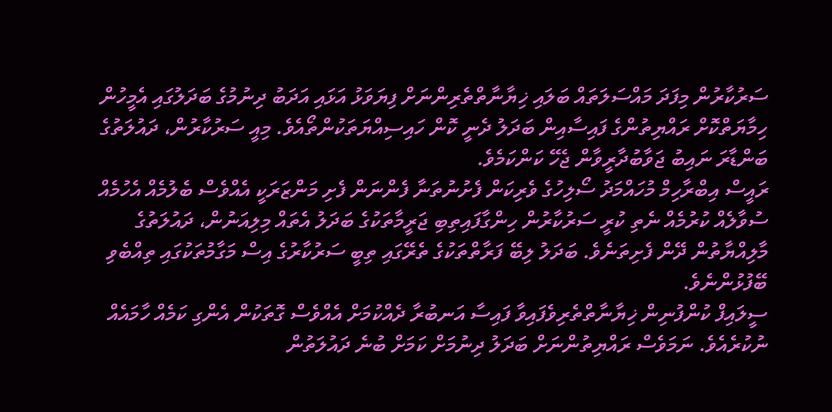ސަރުކާރުން މިފަދަ މައްސަލަތައް ބަލައި ޚިޔާނާތްތެރިންނަށް ފިޔަވަޅު އަޅައި އަދަބު ދިނުމުގެ ބަދަލުގައި އެމީހުން ހިމާޔަތްކޮށް ރައްޔިތުންގެ ފައިސާއިން ބަދަލު ދެނީ ކޮން ހައިސިއްޔަތަކުންތޯއެވެ. މިއީ ސަރުކާރުން، ދައުލަތުގެ ބަންޑާރަ ނައިބު ޖަވާބުދާރީވާން ޖެހޭ ކަންކަމެވެ.
ރައީސް އިބްރާހިމް މުހައްމަދު ސޯލިހުގެ ވެރިކަން ފެށުނުތަނާ ފެންނަން ފެށި މަންޒަރަކީ އެއްވެސް ބެލުމެއް އެހުމެއް ސުވާލެއް ކުރުމެއް ނެތި ކުރީ ސަރުކާރުން ހިންގާފައިތިބި ޖަރީމާތަކުގެ ބަދަލު އެތައް މިލިއަނުން، ދައުލަތުގެ މާލިއްޔާތުން ދޭން ފެށިތަނެވެ. ބަދަލު ލިބޭ ފަރާތްތަކުގެ ތެރޭގައި ތިބީ ސަރުކާރުގެ އިސް މަގާމުތަކުގައި ތިއްބެވި ބޭފުޅުންނެވެ.
ސީލައިފް ކުންފުނިން ޚިޔާނާތްތެރިވެފައިވާ ފައިސާ އަނބުރާ ދެއްކުމަށް އެއްވެސް ގޮތަކުން އެންގި ކަމެއް ހާމައެއް ނުކުރެއެވެ. ނަމަވެސް ރައްޔިތުންނަށް ބަދަލު ދިނުމަށް ކަމަށް ބުނެ ދައުލަތުން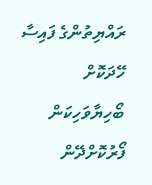ރައްޔިތުންގެ ފައިސާ ހޭދަކޮށް ބޯހިޔާވަހިކަން ފޯރުކޮށްދޭން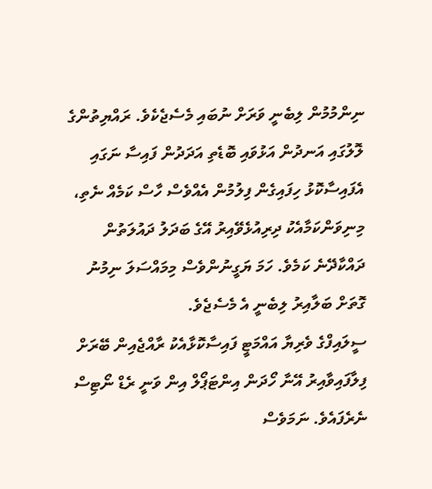ނިންމުމުން ލިބެނީ ވަރަށް ނުބައި މެސެޖެކެވެ. ރައްޔިތުންގެ ލޮލުގައި އަނދުން އަޅުވައި ބޮޑެތި އަދަދުން ފައިސާ ނަގައި އެފައިސާކޮޅު ހިފައިގެން ފިލުމުން އެއްވެސް ހާސް ކަމެއް ނެތި، މިނިވަންކަމާއެކު ދިރިއުޅެވޭއިރު އޭގެ ބަދަލު ދައުލަތުން ދައްކާދޭނެ ކަމެވެ. ހަމަ ޔަގީނުންވެސް މިމައްސަލަ ނިމުނު ގޮތަށް ބަލާއިރު ލިބެނީ އެ މެސެޖެވެ.
ސީލައިފްގެ ވެރިޔާ އައްމަޓީ ފައިސާކޮޅާއެކު ރާއްޖެއިން ބޭރަށް ފިލާފައިވާއިރު އޭނާ ހޯދަން އިންޓަޕޯލް އިން ވަނީ ރެޑް ނޯޓިސް ނެރެފައެވެ. ނަމަވެސް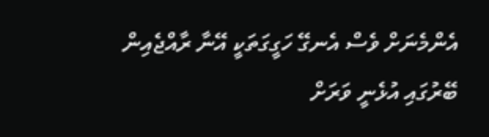އެންމެނަށް ވެސް އެނގޭ ހަގީގަތަކީ އޭނާ ރާއްޖެއިން ބޭރުގައި އުޅެނީ ވަރަށް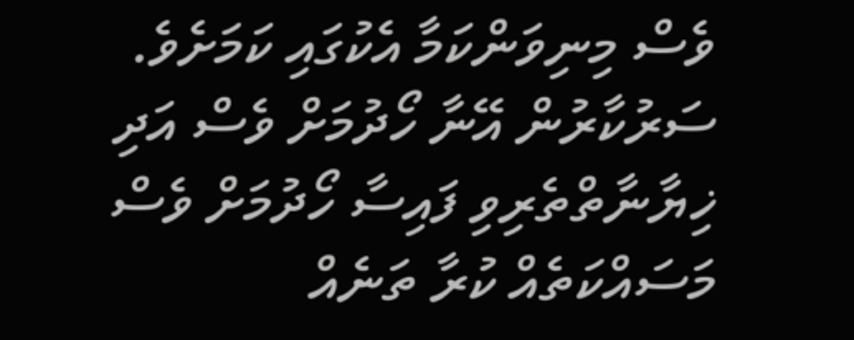ވެސް މިނިވަންކަމާ އެކުގައި ކަމަށެވެ. ސަރުކާރުން އޭނާ ހޯދުމަށް ވެސް އަދި ޚިޔާނާތްތެރިވި ފައިސާ ހޯދުމަށް ވެސް މަސައްކަތެއް ކުރާ ތަނެއް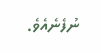ނުފެނެއެވެ.